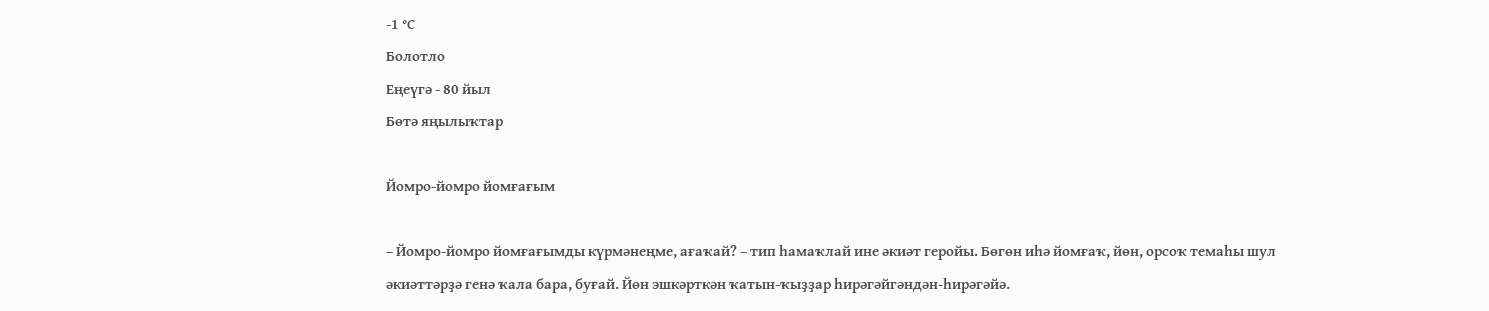-1 °С
Болотло
Еңеүгә - 80 йыл
Бөтә яңылыҡтар

Йомро-йомро йомғағым

– Йомро-йомро йомғағымды күрмәнеңме, ағаҡай? – тип һамаҡлай ине әкиәт геройы. Бөгөн иһә йомғаҡ, йөн, орсоҡ темаһы шул әкиәттәрҙә генә ҡала бара, буғай. Йөн эшкәрткән ҡатын-ҡыҙҙар һирәгәйгәндән-һирәгәйә.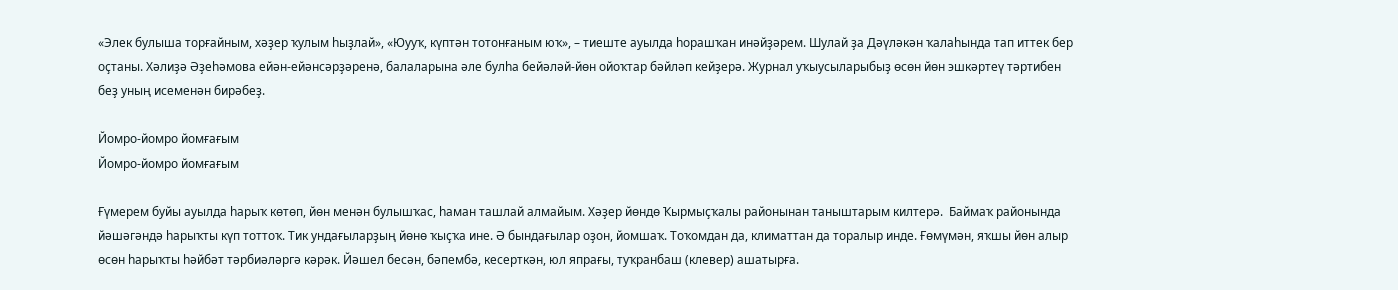«Элек булыша торғайным, хәҙер ҡулым һыҙлай», «Юууҡ, күптән тотонғаным юҡ», – тиеште ауылда һорашҡан инәйҙәрем. Шулай ҙа Дәүләкән ҡалаһында тап иттек бер оҫтаны. Хәлиҙә Әҙеһәмова ейән-ейәнсәрҙәренә, балаларына әле булһа бейәләй-йөн ойоҡтар бәйләп кейҙерә. Журнал уҡыусыларыбыҙ өсөн йөн эшкәртеү тәртибен беҙ уның исеменән бирәбеҙ.

Йомро-йомро йомғағым
Йомро-йомро йомғағым

Ғүмерем буйы ауылда һарыҡ көтөп, йөн менән булышҡас, һаман ташлай алмайым. Хәҙер йөндө Ҡырмыҫҡалы районынан таныштарым килтерә.  Баймаҡ районында йәшәгәндә һарыҡты күп тоттоҡ. Тик ундағыларҙың йөнө ҡыҫҡа ине. Ә бындағылар оҙон, йомшаҡ. Тоҡомдан да, климаттан да торалыр инде. Ғөмүмән, яҡшы йөн алыр өсөн һарыҡты һәйбәт тәрбиәләргә кәрәк. Йәшел бесән, бәпембә, кесерткән, юл япрағы, туҡранбаш (клевер) ашатырға.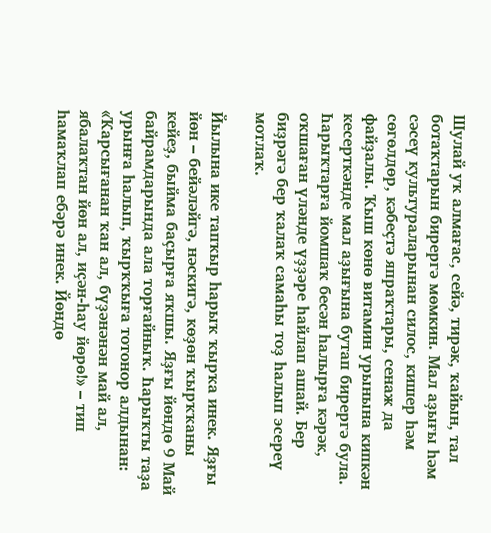Шулай уҡ алмағас, сейә, тирәк, ҡайын, тал ботаҡтарын бирергә мөмкин. Мал аҙығы һәм сәсеү культураларынан силос, кишер һәм сөгөлдөр, кәбеҫтә япраҡтары, сенаж да файҙалы. Ҡыш көнө витамин урынына кипкән кесерткәнде мал аҙығына бутап бирергә була. Һарыҡтарға йомшаҡ бесән һалырға кәрәк, оҡшаған үләнде үҙҙәре һайлап ашай. Бер биҙрәгә бер ҡалаҡ самаһы тоҙ һалып эсереү мотлаҡ.

Йылына ике тапҡыр һарыҡ ҡырҡа инек. Яҙғы йөн – бейәләйгә, нәскигә, көҙөн ҡырҡҡаны кейеҙ, быйма баҫырға яҡшы. Яҙғы йөндө 9 Май  байрамдарында ала торғайныҡ. Һарыҡты таҙа урынға һалып, ҡырҡҡыға тотонор алдынан: «Ҡарсығанан ҡан ал, бүҙәнәнән май ал, ябалаҡтан йөн ал, иҫән-һау йөрө!» – тип һамаҡлап ебәрә инек. Йөндө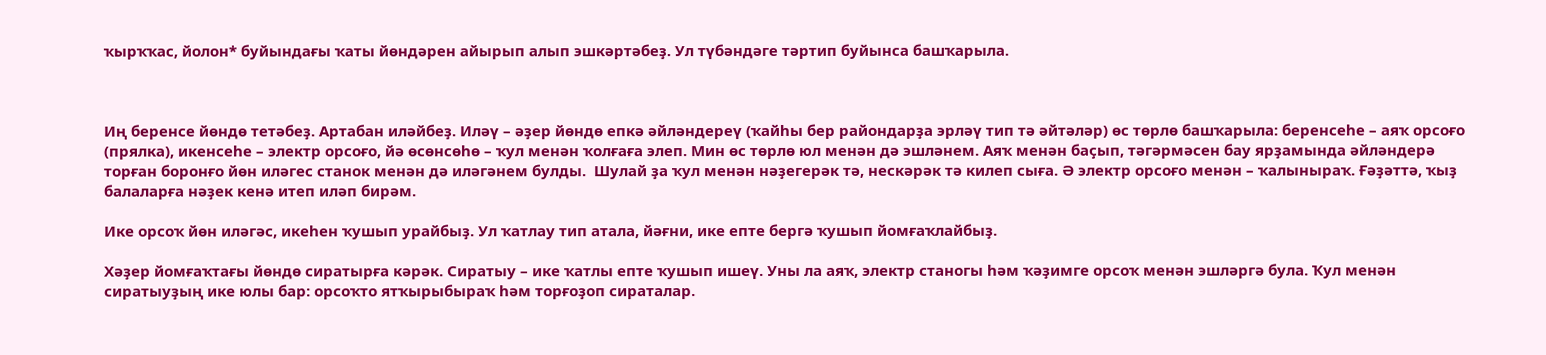ҡырҡҡас, йолон* буйындағы ҡаты йөндәрен айырып алып эшкәртәбеҙ. Ул түбәндәге тәртип буйынса башҡарыла.



Иң беренсе йөндө тетәбеҙ. Артабан иләйбеҙ. Иләү – әҙер йөндө епкә әйләндереү (ҡайһы бер райондарҙа эрләү тип тә әйтәләр) өс төрлө башҡарыла: беренсеһе – аяҡ орсоғо (прялка), икенсеһе – электр орсоғо, йә өсөнсөһө – ҡул менән ҡолғаға элеп. Мин өс төрлө юл менән дә эшләнем. Аяҡ менән баҫып, тәгәрмәсен бау ярҙамында әйләндерә торған боронғо йөн иләгес станок менән дә иләгәнем булды.  Шулай ҙа ҡул менән нәҙегерәк тә, нескәрәк тә килеп сыға. Ә электр орсоғо менән – ҡалыныраҡ. Ғәҙәттә, ҡыҙ балаларға нәҙек кенә итеп иләп бирәм.

Ике орсоҡ йөн иләгәс, икеһен ҡушып урайбыҙ. Ул ҡатлау тип атала, йәғни, ике епте бергә ҡушып йомғаҡлайбыҙ.

Хәҙер йомғаҡтағы йөндө сиратырға кәрәк. Сиратыу – ике ҡатлы епте ҡушып ишеү. Уны ла аяҡ, электр станогы һәм ҡәҙимге орсоҡ менән эшләргә була. Ҡул менән сиратыуҙың ике юлы бар: орсоҡто ятҡырыбыраҡ һәм торғоҙоп сираталар.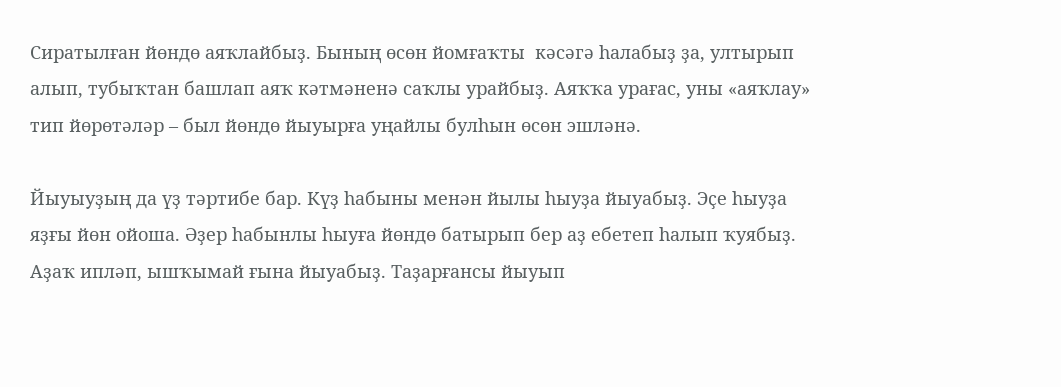Сиратылған йөндө аяҡлайбыҙ. Бының өсөн йомғаҡты  кәсәгә һалабыҙ ҙа, ултырып алып, тубыҡтан башлап аяҡ кәтмәненә саҡлы урайбыҙ. Аяҡҡа урағас, уны «аяҡлау» тип йөрөтәләр – был йөндө йыуырға уңайлы булһын өсөн эшләнә.

Йыуыуҙың да үҙ тәртибе бар. Күҙ һабыны менән йылы һыуҙа йыуабыҙ. Эҫе һыуҙа яҙғы йөн ойоша. Әҙер һабынлы һыуға йөндө батырып бер аҙ ебетеп һалып ҡуябыҙ. Аҙаҡ ипләп, ышҡымай ғына йыуабыҙ. Таҙарғансы йыуып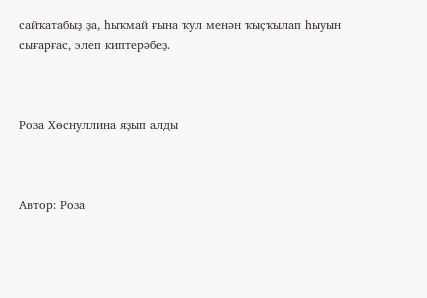сайҡатабыҙ ҙа, һыҡмай ғына ҡул менән ҡыҫҡылап һыуын сығарғас, элеп киптерәбеҙ.



Роза Хөснуллина яҙып алды



Автор: Роза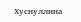Хуснуллина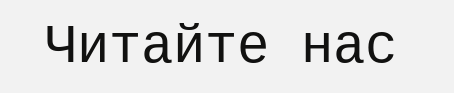Читайте нас